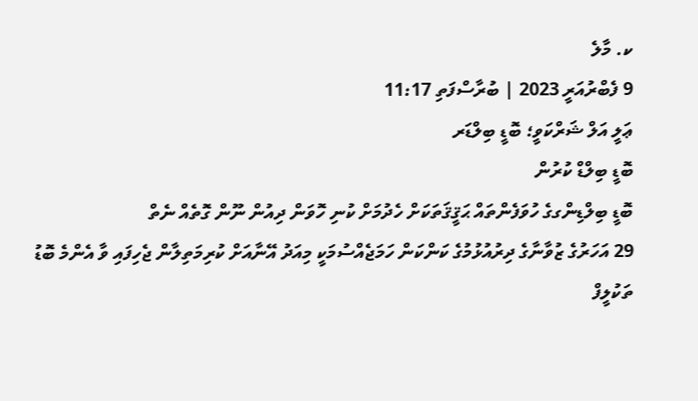ކ. މާލެ
9 ފެބްރުއަރީ 2023 | ބުރާސްފަތި 11:17
ޢަލީ އަލް ޝަރްކަވީ؛ ބޮޑީ ބިލްޑަރ
ބޮޑީ ބިލްޑް ކުރުން
ބޮޑީ ބިލްޑިންގގެ ހުވަފެންތައް ޙަޤީޤަތަކަށް ހެދުމަށް ކުނި ހޮވަން ދިއުން ނޫން ގޮތެއް ނެތް
29 އަހަރުގެ ޒުވާނާގެ ދިރުއުޅުމުގެ ކަންކަން ހަމަޖެއްސުމަކީ މިއަދު އޭނާއަށް ކުރިމަތިލާން ޖެހިފައި ވާ އެންމެ ބޮޑު ތަކުލީފް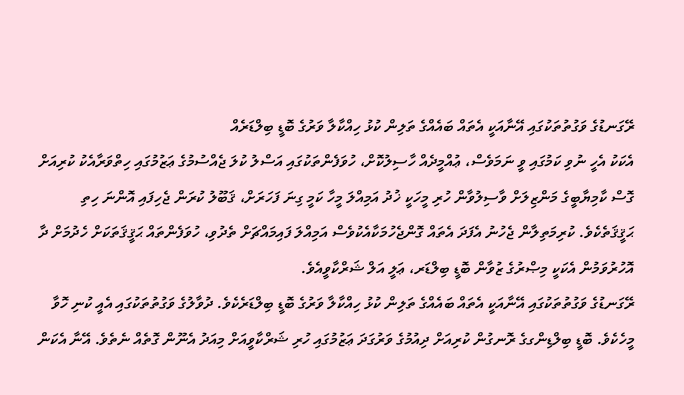ރޭގަނޑުގެ ވަގުތުތަކުގައި އޭނާއަކީ އެތައް ބައެއްގެ ތަލިން ކުޅު ހިއްކާލާ ވަރުގެ ބޮޑީ ބިލްޑަރެއް
އެކަކު އެހީ ނުވި ކަމުގައި ވީ ނަމަވެސް، ޢުއްމީދެއް ހާސިލުކޮށް، ހުވަފެންތަކުގައި އަސްލު ކުލަ ޖެއްސުމުގެ ޢަޒުމުގައި ހިތްވަރާއެކު ކުރިއަށް ގޮސް ކާމިޔާބީގެ މަންޒިލަށް ވާސިލުވާން ހުރި މީހަކީ ޚުދު އަމިއްލަ މީހާ ކަމީ ގިނަ ފަހަރަށް، ޤަބޫލު ކުރަން ޖެހިފައި އޮންނަ ހިތި ޙަޤީޤަތެކެވެ. ކުރިމަތިލާން ޖެހުނު އެފަދަ އެތައް ގޮންޖެހުމަކާއެކުވެސް އަމިއްލަ ފައިމައްޗަށް ތެދުވި، ހުވަފެންތައް ޙަޤީޤަތަކަށް ހެދުމަށް ދާ އޮހުރުވަމުން އެކަކީ މިޞްރުގެ ޒުވާން ބޮޑީ ބިލްޑަރ، ޢަލީ އަލް ޝަރްކާވީއެވެ.
ރޭގަނޑުގެ ވަގުތުތަކުގައި އޭނާއަކީ އެތައް ބައެއްގެ ތަލިން ކުޅު ހިއްކާލާ ވަރުގެ ބޮޑީ ބިލްޑަރެކެވެ. ދުވާލުގެ ވަގުތުތަކުގައި އެއީ ކުނި ހޮވާ މީހެކެވެ. ބޮޑީ ބިލްޑިންގގެ ރޮނގުން ކުރިއަށް ދިއުމުގެ ވަރުގަދަ ޢަޒުމުގައި ހުރި ޝަރްކާވީއަށް މިއަދު އެނޫން ގޮތެއް ނެތެވެ. އޭނާ އެކަން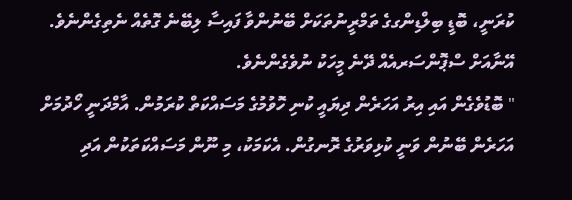ކުރަނީ، ބޮޑީ ބިލްޑިންގގެ ތަމްރީނުތަކަށް ބޭނުންވާ ފައިސާ ލިބޭނެ ގޮތެއް ނެތިގެންނެވެ. އޭނާއަށް ސްޕޮންސަރއެއް ދޭނެ މީހަކު ނުވެގެންނެވެ.
" ބޮޑުވެގެން އައި އިރު އަހަރެން ދިޔައީ ކުނި ހޮވުމުގެ މަސައްކަތް ކުރަމުން. އާމްދަނީ ހޯދުމަށް އަހަރެން ބޭނުން ވަނީ ކުޅިވަރުގެ ރޮނގުން. އެކަމަކު، މި ނޫން މަސައްކަތަކުން އަދި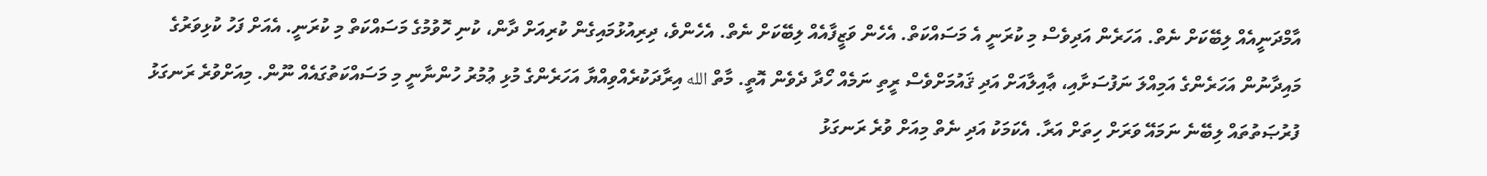އާމްދަނީއެއް ލިބޭކަށް ނެތް. އަހަރެން އަދިވެސް މި ކުރަނީ އެ މަސައްކަތް. އެހެން ވަޒީފާއެއް ލިބޭކަށް ނެތް. އެހެންވެ، ދިރިއުޅުމައިގެން ކުރިއަށް ދާން، ކުނި ހޮވުމުގެ މަސައްކަތް މި ކުރަނީ. އެއަށް ފަހު ކުޅިވަރުގެ މައިދާނުން އަހަރެންގެ އަމިއްލަ ނަފުސަށާއި، ޢާއިލާއަށް އަދި ޤައުމަށްވެސް ރީތި ނަމެއް ހޯދާ ދެވެން އޮތީ. މާތް الله އިރާދަކުރެއްވިއްޔާ އަހަރެންގެ މުޅި ޢުމުރު ހުންނާނީ މި މަސައްކަތުގައެއް ނޫން. މިއަށްވުރެ ރަނގަޅު ފުރުޞަތުތައް ލިބޭނެ ނަމައޭ ވަރަށް ހިތަށް އަރާ. އެކަމަކު އަދި ނެތް މިއަށް ވުރެ ރަނގަޅު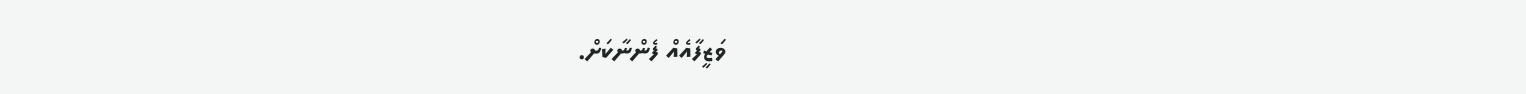ވަޒީފާއެއް ފެންނާކަށް.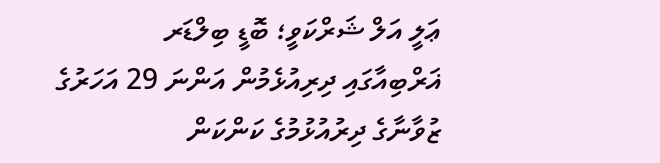ޢަލީ އަލް ޝަރްކަވީ؛ ބޮޑީ ބިލްޑަރ
ޣަރްބިއާގައި ދިރިއުޅެމުން އަންނަ 29 އަހަރުގެ ޒުވާނާގެ ދިރުއުޅުމުގެ ކަންކަން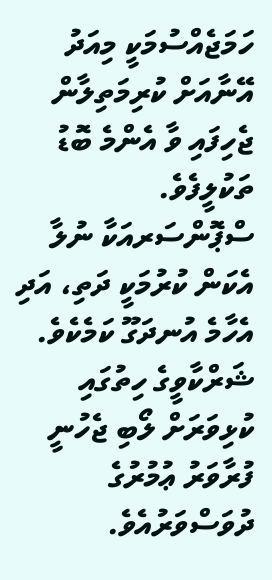ހަމަޖެއްސުމަކީ މިއަދު އޭނާއަށް ކުރިމަތިލާން ޖެހިފައި ވާ އެންމެ ބޮޑު ތަކުލީފެވެ. ސްޕޮންސަރއަކާ ނުލާ އެކަން ކުރުމަކީ ދަތި، އަދި އެހާމެ އުނދަގޫ ކަމެކެވެ.
ޝަރްކާވީގެ ހިތުގައި ކުޅިވަރަށް ލޯބި ޖެހުނީ ފުރާވަރު ޢުމުރުގެ ދުވަސްވަރުއެވެ.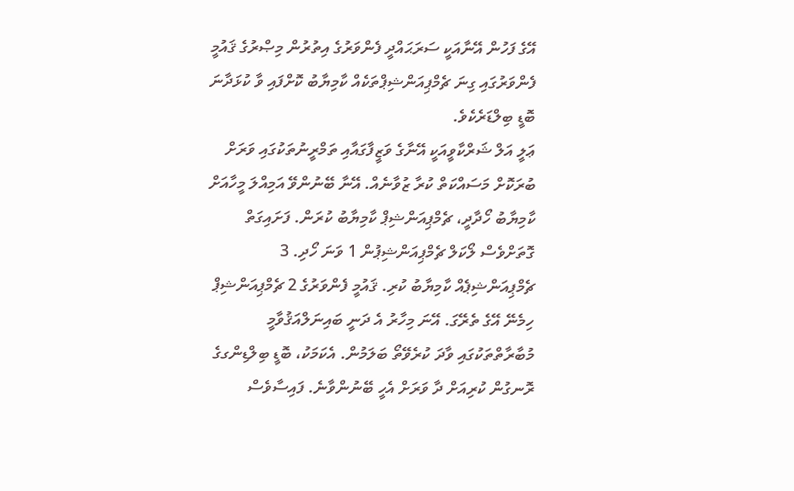އޭގެ ފަހުން އޭނާއަކީ ސަރަޙައްދީ ފެންވަރުގެ އިތުރުން މިޞްރުގެ ޤައުމީ ފެންވަރުގައި ގިނަ ޗެމްޕިއަންޝިޕްތަކެއް ކާމިޔާބު ކޮށްފައި ވާ ކުޅަދާނަ ބޮޑީ ބިލްޑަރެކެވެ.
ޢަލީ އަލް ޝަރްކާވީއަކީ އޭނާގެ ވަޒީފާގައާއި ތަމްރީނުތަކުގައި ވަރަށް ބުރަކޮށް މަސައްކަތް ކުރާ ޒުވާނެއް. އޭނާ ބޭނުންވޭ އަމިއްލަ މީހާއަށް ކާމިޔާބު ހޯދާދީ، ޗެމްޕިއަންޝިޕް ކާމިޔާބު ކުރަން. ފަށައިގަތް ގޮތަށްވެސް ލޯކަލް ޗެމްޕިއަންޝިޕުން 1 ވަނަ ހޯދި. 3 ޗެމްޕިއަންޝިޕެއް ކާމިޔާބު ކުރި. ޤައުމީ ފެންވަރުގެ 2 ޗެމްޕިއަންޝިޕް ހިމެނޭ އޭގެ ތެރޭގަ. އޭނަ މިހާރު އެ ދަނީ ބައިނަލްއަޤުވާމީ މުބާރާތްތަކުގައި ވާދަ ކުރެވޭތޯ ބަލަމުން. އެކަމަކު، ބޮޑީ ބިލްޑިންގގެ ރޮނގުން ކުރިއަށް ދާ ވަރަށް އެހީ ބޭނުންވާނެ. ފައިސާވެސް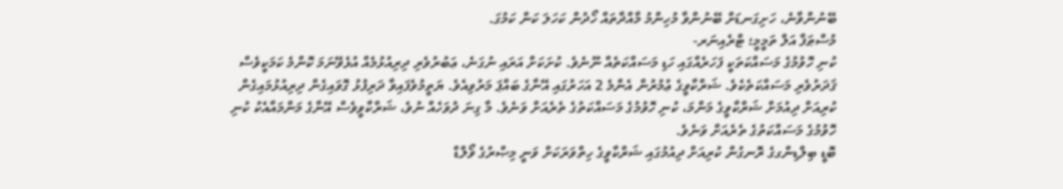ބޭނުންވާނެ، ހަށިގަނޑަށް ބޭނުންވާ މުހިންމު މާއްދާތައް ހޯދުން ކަހަލަ ކަން ކަމުގަ.
މުސްޠަފާ އަލް ތަމީމީ؛ ޓްރެއިނަރ-
ކުނި ހޮވުމުގެ މަސައްކަތަކީ ފަހަރެއްގައި ހަޑި މަސައްކަތެއް ނޫނެވެ. ކުށަކަށް އަރައި ނުގަނެ، ޢަބުރުވެރި ދިރިއުޅުމެއް އުޅެވޭނަމަ ކޮންމެ ކަމަކީވެސް ޤަދަރުވެރި މަސައްކަތެކެވެ. ޝަރްކާވީގެ ޢުމުރުން އެންމެ 2 އަހަރުގައި އޭނާގެ ބައްޕަ މަރުވިއެވެ. ޔަތީމުވެފައިވާ ދަރިފުޅު ގޮވައިގެން ދިރިއުޅުމައިގެން ކުރިއަށް ދިއުމަށް ޝަރްކާވީގެ މަންމަ، ކުނި ހޮވުމުގެ މަސައްކަތުގެ ތެރެއަށް ވަނެވެ. މާ ގިނަ ދުވަހެއް ނުވެ، ޝަރްކާވީވެސް އޭނާގެ މަންމައާއެކު ކުނި ހޮވުމުގެ މަސައްކަތުގެ ތެރެއަށް ވަނެވެ.
ބޮޑީ ބިލްޑިންގގެ ރޮނގުން ކުރިއަށް ދިއުމުގައި ޝަރްކާވީގެ ހިތްވަރަކަށް ވަނީ މިޞްރުގެ ވޯލްޑް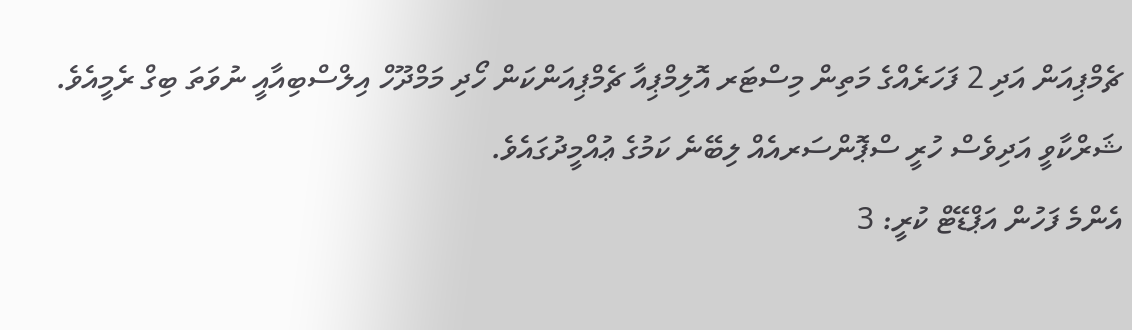ޗެމްޕިއަން އަދި 2 ފަހަރެއްގެ މަތިން މިސްޓަރ އޮލިމްޕިއާ ޗެމްޕިއަންކަން ހޯދި މަމްދޫހް އިލްސްބިއާއީ ނުވަތަ ބިގް ރެމީއެވެ. ޝަރްކާވީ އަދިވެސް ހުރީ ސްޕޮންސަރއެއް ލިބޭނެ ކަމުގެ ޢުއްމީދުގައެވެ.
އެންމެ ފަހުން އަޕްޑޭޓް ކުރީ: 3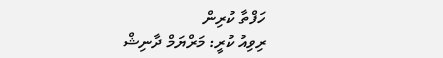ހަފްތާ ކުރިން
ރިވިއު ކުރީ: މަރްޔަމް ދާނިޝް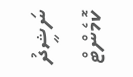ނަޝީދު
ކޮމެންޓް